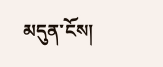མདུན་ངོས།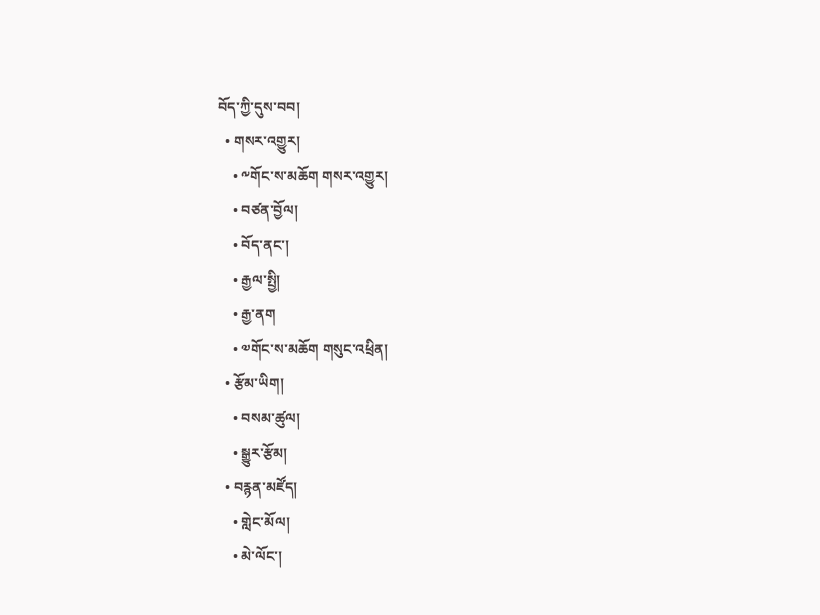བོད་ཀྱི་དུས་བབ།
  • གསར་འགྱུར།
    • ༸གོང་ས་མཆོག གསར་འགྱུར།
    • བཙན་བྱོལ།
    • བོད་ནང་།
    • རྒྱལ་སྤྱི།
    • རྒྱ་ནག
    • ༧གོང་ས་མཆོག གསུང་འཕྲིན།
  • རྩོམ་ཡིག།
    • བསམ་ཚུལ།
    • སྒྱུར་རྩོམ།
  • བརྙན་མཛོད།
    • གླེང་མོལ།
    • མེ་ལོང་།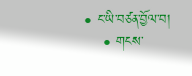• ང་ཡི་བཙན་བྱོལ་བ།
    • གངས་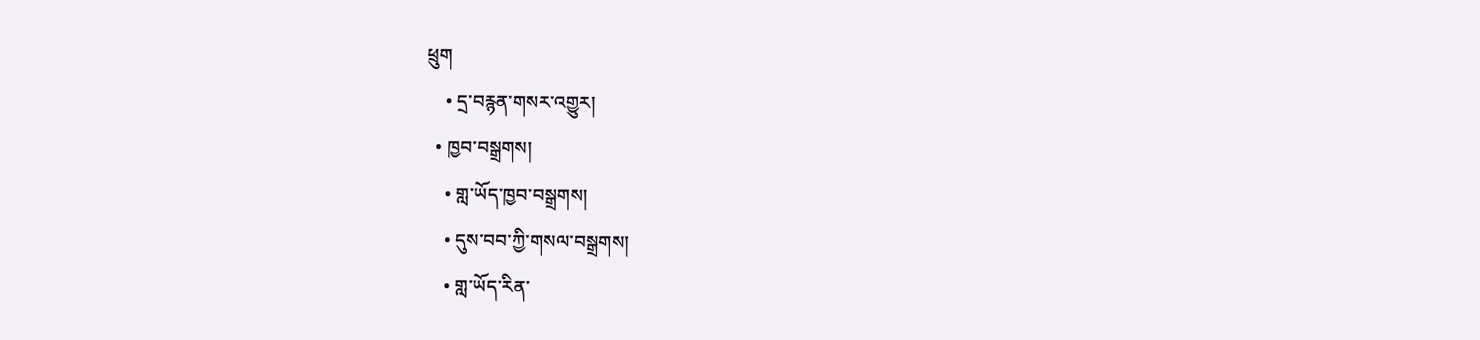ཕྲུག
    • དྲ་བརྙན་གསར་འགྱུར།
  • ཁྱབ་བསྒྲགས།
    • གླ་ཡོད་ཁྱབ་བསྒྲགས།
    • དུས་བབ་ཀྱི་གསལ་བསྒྲགས།
    • གླ་ཡོད་རིན་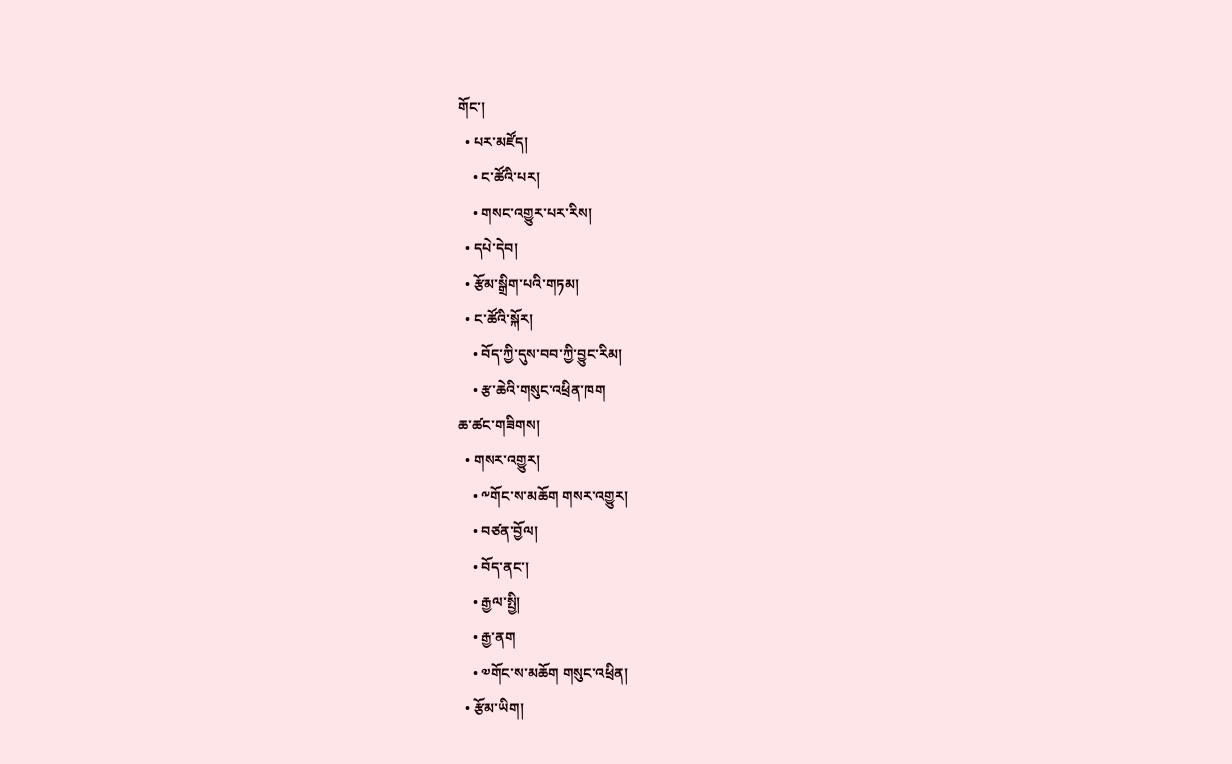གོང་།
  • པར་མཛོད།
    • ང་ཚོའི་པར།
    • གསང་འགྱུར་པར་རིས།
  • དཔེ་དེབ།
  • རྩོམ་སྒྲིག་པའི་གཏམ།
  • ང་ཚོའི་སྐོར།
    • བོད་ཀྱི་དུས་བབ་ཀྱི་བྱུང་རིམ།
    • རྩ་ཆེའི་གསུང་འཕྲིན་ཁག
ཆ་ཚང་གཟིགས།
  • གསར་འགྱུར།
    • ༸གོང་ས་མཆོག གསར་འགྱུར།
    • བཙན་བྱོལ།
    • བོད་ནང་།
    • རྒྱལ་སྤྱི།
    • རྒྱ་ནག
    • ༧གོང་ས་མཆོག གསུང་འཕྲིན།
  • རྩོམ་ཡིག།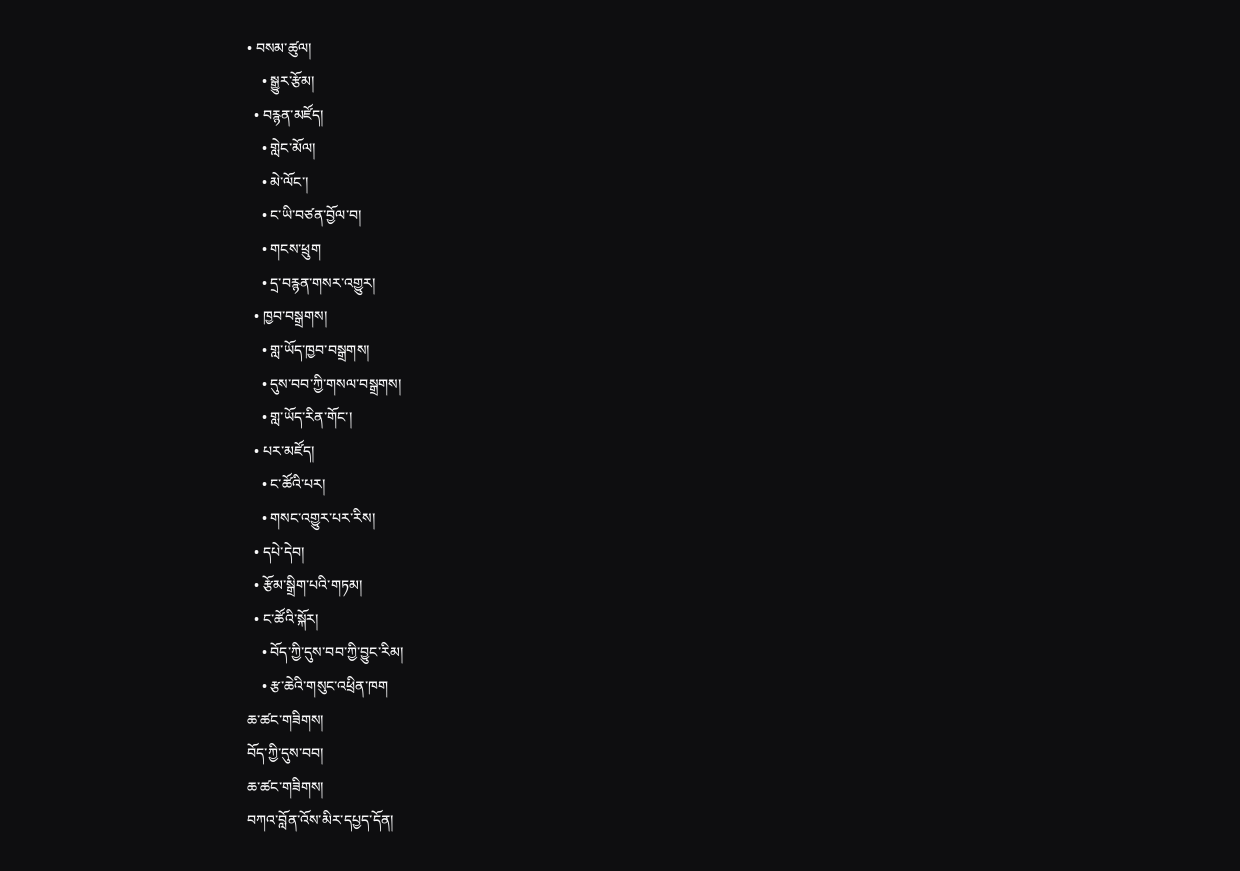• བསམ་ཚུལ།
    • སྒྱུར་རྩོམ།
  • བརྙན་མཛོད།
    • གླེང་མོལ།
    • མེ་ལོང་།
    • ང་ཡི་བཙན་བྱོལ་བ།
    • གངས་ཕྲུག
    • དྲ་བརྙན་གསར་འགྱུར།
  • ཁྱབ་བསྒྲགས།
    • གླ་ཡོད་ཁྱབ་བསྒྲགས།
    • དུས་བབ་ཀྱི་གསལ་བསྒྲགས།
    • གླ་ཡོད་རིན་གོང་།
  • པར་མཛོད།
    • ང་ཚོའི་པར།
    • གསང་འགྱུར་པར་རིས།
  • དཔེ་དེབ།
  • རྩོམ་སྒྲིག་པའི་གཏམ།
  • ང་ཚོའི་སྐོར།
    • བོད་ཀྱི་དུས་བབ་ཀྱི་བྱུང་རིམ།
    • རྩ་ཆེའི་གསུང་འཕྲིན་ཁག
ཆ་ཚང་གཟིགས།
བོད་ཀྱི་དུས་བབ།
ཆ་ཚང་གཟིགས།
བཀའ་བློན་འོས་མིར་དཔྱད་དོན།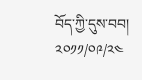བོད་ཀྱི་དུས་བབ།
༢༠༡༡/༠༩/༢༤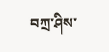བཀྲ་ཤིས་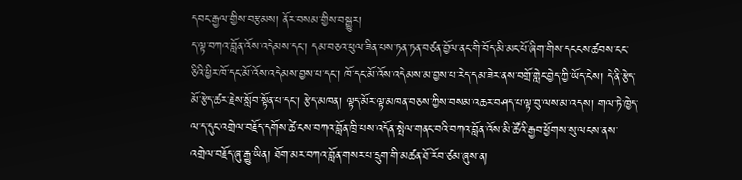དབང་རྒྱལ་གྱིས་བརྩམས། ནོར་བསམ་གྱིས་བསྒྱུར།
ད་ལྟ་བཀའ་བློན་འོས་འདེམས་དང་། དམ་བཅའ་ཕུལ་ཟིན་པས་ཏན་ཏན་བཙན་བྱོལ་ནང་གི་བོད་མི་མང་པོ་ཞིག་གིས་དངངས་ཚབས་ངང་ཅིའི་ཕྱིར་ཁོ་དང་མོ་འོས་འདེམས་བྱས་པ་དང་། ཁོ་དང་མོ་འོས་འདེམས་མ་བྱས་པ་རེད་དམ་ཟེར་ནས་བགྲོ་གླེང་བྱེད་ཀྱི་ཡོད་ངེས། དེ་ནི་རྩེད་མོ་རྩེད་ཚར་རྗེས་སློབ་སྟོན་པ་དང་། རྩེད་མཁན། ལྟད་མོར་ལྟ་མཁན་བཅས་ཀྱིས་བསམ་འཆར་བཤད་པ་ལྟ་བུ་ལས་མ་འདས། གལ་ཏེ་ཁྱེད་ལ་ད་དུང་འགྲེལ་བརྗོད་དགོས་ཚེ་ངས་བཀའ་བློན་ཁྲི་པས་འདོན་སྤེལ་གནང་བའི་བཀའ་བློན་འོས་མི་ཚོའི་རྒྱབ་ཕྱོགས་སུ་ལངས་ནས་འགྲེལ་བརྗོད་ཞུ་རྒྱུ་ཡིན། ཐོག་མར་བཀའ་བློན་གསར་པ་དྲུག་གི་མཚན་ཐོ་རོབ་ཙམ་ཞུས་ན།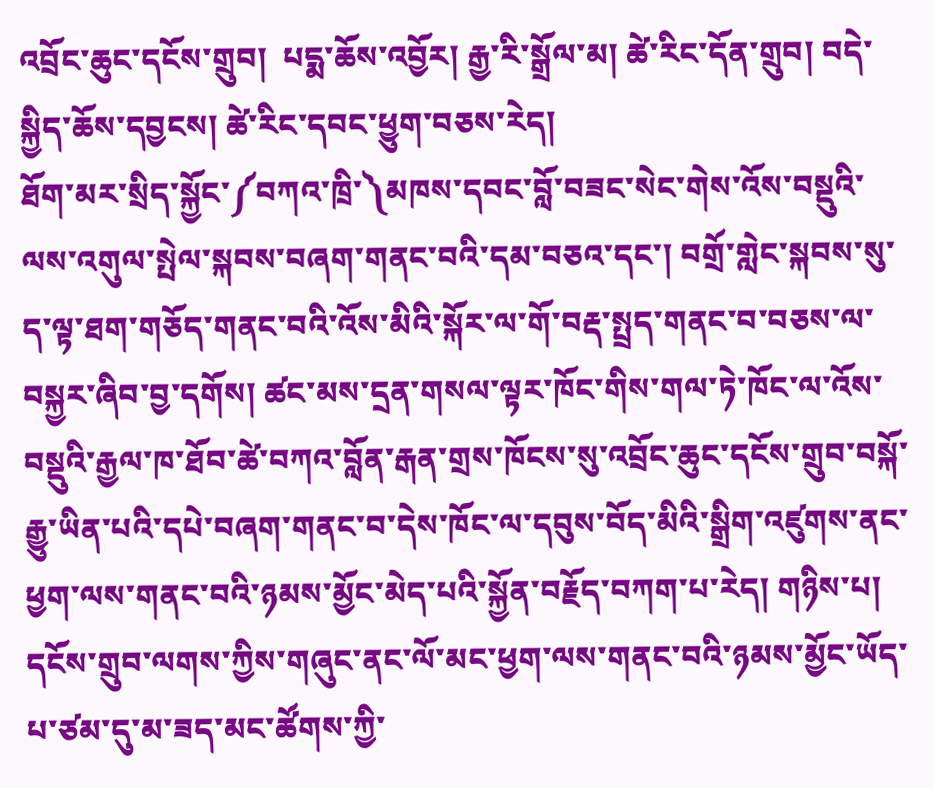འབྲོང་ཆུང་དངོས་གྲུབ།  པདྨ་ཆོས་འབྱོར། རྒྱ་རི་སྒྲོལ་མ། ཚེ་རིང་དོན་གྲུབ། བདེ་སྐྱིད་ཆོས་དབྱངས། ཚེ་རིང་དབང་ཕྱུག་བཅས་རེད།
ཐོག་མར་སྲིད་སྐྱོང་༼བཀའ་ཁྲི་༽མཁས་དབང་བློ་བཟང་སེང་གེས་འོས་བསྡུའི་ལས་འགུལ་སྤེལ་སྐབས་བཞག་གནང་བའི་དམ་བཅའ་དང་། བགྲོ་གླེང་སྐབས་སུ་ད་ལྟ་ཐག་གཅོད་གནང་བའི་འོས་མིའི་སྐོར་ལ་གོ་བརྡ་སྤྲད་གནང་བ་བཅས་ལ་བསྐྱར་ཞིབ་བྱ་དགོས། ཚང་མས་དྲན་གསལ་ལྟར་ཁོང་གིས་གལ་ཏེ་ཁོང་ལ་འོས་བསྡུའི་རྒྱལ་ཁ་ཐོབ་ཚེ་བཀའ་བློན་རྒན་གྲས་ཁོངས་སུ་འབྲོང་ཆུང་དངོས་གྲུབ་བསྐོ་རྒྱུ་ཡིན་པའི་དཔེ་བཞག་གནང་བ་དེས་ཁོང་ལ་དབུས་བོད་མིའི་སྒྲིག་འཛུགས་ནང་ཕྱག་ལས་གནང་བའི་ཉམས་མྱོང་མེད་པའི་སྐྱོན་བརྗོད་བཀག་པ་རེད། གཉིས་པ། དངོས་གྲུབ་ལགས་ཀྱིས་གཞུང་ནང་ལོ་མང་ཕྱག་ལས་གནང་བའི་ཉམས་མྱོང་ཡོད་པ་ཙམ་དུ་མ་ཟད་མང་ཚོགས་ཀྱི་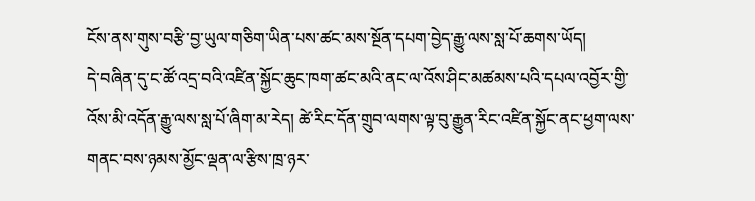ངོས་ནས་གུས་བརྩི་བྱ་ཡུལ་གཅིག་ཡིན་པས་ཚང་མས་སྔོན་དཔག་བྱེད་རྒྱུ་ལས་སླ་པོ་ཆགས་ཡོད།
དེ་བཞིན་དུ་ང་ཚོ་འདྲ་བའི་འཛིན་སྐྱོང་ཆུང་ཁག་ཚང་མའི་ནང་ལ་འོས་ཤིང་མཚམས་པའི་དཔལ་འབྱོར་གྱི་འོས་མི་འདོན་རྒྱུ་ལས་སླ་པོ་ཞིག་མ་རེད། ཚེ་རིང་དོན་གྲུབ་ལགས་ལྟ་བུ་རྒྱུན་རིང་འཛིན་སྐྱོང་ནང་ཕྱག་ལས་གནང་བས་ཉམས་མྱོང་ལྡན་ལ་རྩིས་ཁྲ་ཉར་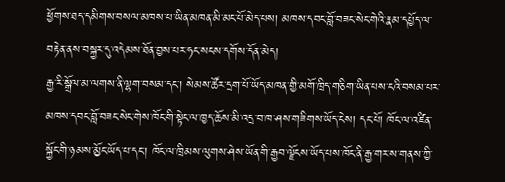ཕྱོགས་ཐད་དམིགས་བསལ་མཁས་པ་ཡིན་མཁན་མི་མང་པོ་མེད་པས། མཁས་དབང་བློ་བཟང་སེང་གེའི་རྣམ་དཔྱོད་ལ་བརྟེན་ནས་བསྐྱར་དུ་འདེམས་ཐོན་བྱས་པར་ཧང་སངས་དགོས་དོན་མེད།
རྒྱ་རི་སྒྲོལ་མ་ལགས་ནི་ལྷག་བསམ་དང་། སེམས་ཚོར་དྲག་པོ་ཡོད་མཁན་གྱི་མགོ་ཁྲིད་གཅིག་ཡིན་པས་ངའི་བསམ་པར་མཁས་དབང་བློ་བཟང་སེང་གེས་ཁོང་གི་སྟེང་ལ་ཁྱད་ཆོས་མི་འདྲ་བ་ཁ་ཤས་གཟིགས་ཡོད་ངེས། དང་པོ། ཁོང་ལ་འཛིན་སྐྱོང་གི་ཉམས་མྱོང་ཡོད་པ་དང་། ཁོང་ལ་ཁྲིམས་ལུགས་ཤེས་ཡོན་གི་རྒྱབ་ལྗོངས་ཡོད་པས་ཁོང་ནི་རྒྱ་གར་ས་གནས་ཀྱི་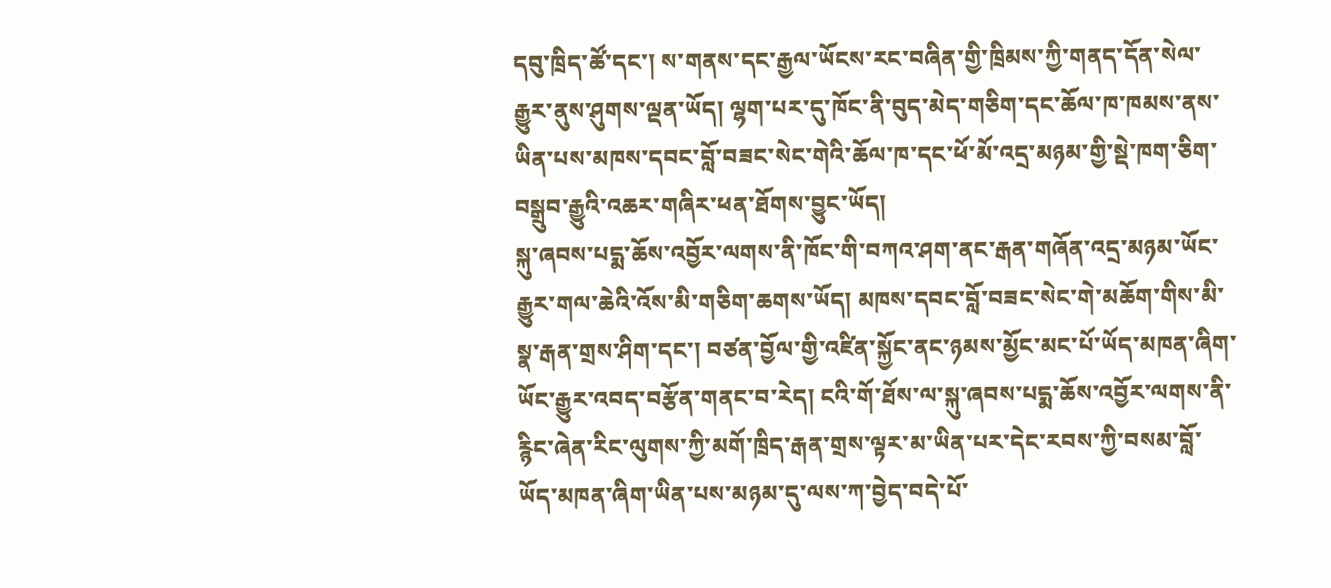དབུ་ཁྲིད་ཚོ་དང་། ས་གནས་དང་རྒྱལ་ཡོངས་རང་བཞིན་གྱི་ཁྲིམས་ཀྱི་གནད་དོན་སེལ་རྒྱུར་ནུས་ཤུགས་ལྡན་ཡོད། ལྷག་པར་དུ་ཁོང་ནི་བུད་མེད་གཅིག་དང་ཆོལ་ཁ་ཁམས་ནས་ཡིན་པས་མཁས་དབང་བློ་བཟང་སེང་གེའི་ཆོལ་ཁ་དང་ཕོ་མོ་འདྲ་མཉམ་གྱི་སྡེ་ཁག་ཅིག་བསྒྲུབ་རྒྱུའི་འཆར་གཞིར་ཕན་ཐོགས་བྱུང་ཡོད།
སྐུ་ཞབས་པདྨ་ཆོས་འབྱོར་ལགས་ནི་ཁོང་གི་བཀའ་ཤག་ནང་རྒན་གཞོན་འདྲ་མཉམ་ཡོང་རྒྱུར་གལ་ཆེའི་འོས་མི་གཅིག་ཆགས་ཡོད། མཁས་དབང་བློ་བཟང་སེང་གེ་མཆོག་གིས་མི་སྣ་རྒན་གྲས་ཤིག་དང་། བཙན་བྱོལ་གྱི་འཛིན་སྐྱོང་ནང་ཉམས་མྱོང་མང་པོ་ཡོད་མཁན་ཞིག་ཡོང་རྒྱུར་འབད་བརྩོན་གནང་བ་རེད། ངའི་གོ་ཐོས་ལ་སྐུ་ཞབས་པདྨ་ཆོས་འབྱོར་ལགས་ནི་རྙིང་ཞེན་རིང་ལུགས་ཀྱི་མགོ་ཁྲིད་རྒན་གྲས་ལྟར་མ་ཡིན་པར་དེང་རབས་ཀྱི་བསམ་བློ་ཡོད་མཁན་ཞིག་ཡིན་པས་མཉམ་དུ་ལས་ཀ་བྱེད་བདེ་པོ་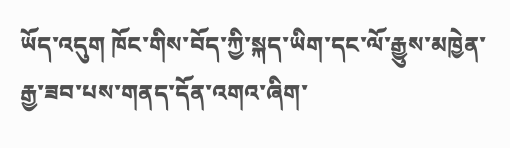ཡོད་འདུག ཁོང་གིས་བོད་ཀྱི་སྐད་ཡིག་དང་ལོ་རྒྱུས་མཁྱེན་རྒྱ་ཟབ་པས་གནད་དོན་འགའ་ཞིག་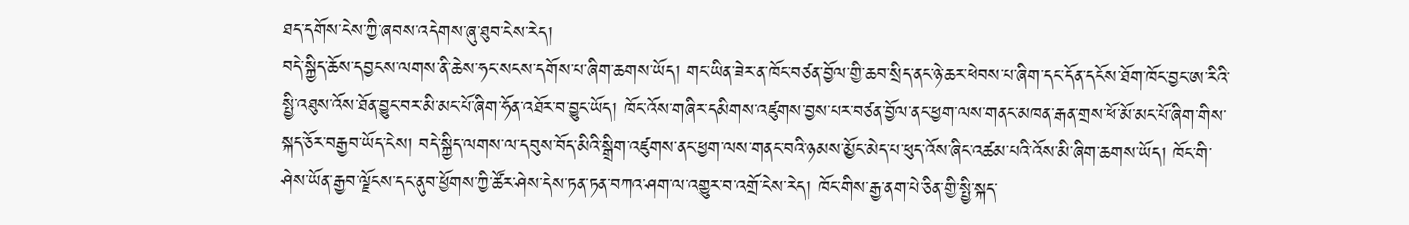ཐད་དགོས་ངེས་ཀྱི་ཞབས་འདེགས་ཞུ་ཐུབ་ངེས་རེད།
བདེ་སྐྱིད་ཆོས་དབྱངས་ལགས་ནི་ཆེས་ཧང་སངས་དགོས་པ་ཞིག་ཆགས་ཡོད། གང་ཡིན་ཟེར་ན་ཁོང་བཙན་བྱོལ་གྱི་ཆབ་སྲིད་ནང་ཉེ་ཆར་ཕེབས་པ་ཞིག་དང་དོན་དངོས་ཐོག་ཁོང་བྱང་ཨ་རིའི་སྤྱི་འཐུས་འོས་ཐོན་བྱུང་བར་མི་མང་པོ་ཞིག་ཧོན་འཐོར་བ་བྱུང་ཡོད། ཁོང་འོས་གཞིར་དམིགས་འཛུགས་བྱས་པར་བཙན་བྱོལ་ནང་ཕྱག་ལས་གནང་མཁན་རྒན་གྲས་ཕོ་མོ་མང་པོ་ཞིག་གིས་སྐད་ཅོར་བརྒྱབ་ཡོད་ངེས། བདེ་སྐྱིད་ལགས་ལ་དབུས་བོད་མིའི་སྒྲིག་འཛུགས་ནང་ཕྱག་ལས་གནང་བའི་ཉམས་མྱོང་མེད་པ་ཕུད་འོས་ཞིང་འཚམ་པའི་འོས་མི་ཞིག་ཆགས་ཡོད། ཁོང་གི་ཤེས་ཡོན་རྒྱབ་ལྗོངས་དང་ནུབ་ཕྱོགས་ཀྱི་ཚོར་ཤེས་དེས་ཏན་ཏན་བཀའ་ཤག་ལ་འགྱུར་བ་འགྲོ་ངེས་རེད། ཁོང་གིས་རྒྱ་ནག་པེ་ཅིན་གྱི་སྤྱི་སྐད་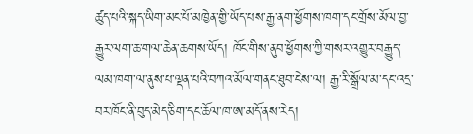ཚུད་པའི་སྐད་ཡིག་མང་པོ་མཁྱེན་གྱི་ཡོད་པས་རྒྱ་ནག་ཕྱོགས་ཁག་དང་གྲོས་མོལ་བྱ་རྒྱུར་ལག་ཆ་གལ་ཆེན་ཆགས་ཡོད། ཁོང་གིས་ནུབ་ཕྱོགས་ཀྱི་གསར་འགྱུར་བརྒྱུད་ལམ་ཁག་ལ་ནུས་པ་ལྡན་པའི་བཀའ་མོལ་གནང་ཐུབ་ངེས་ལ། རྒྱ་རི་སྒྲོལ་མ་དང་འདྲ་བར་ཁོང་ནི་བུད་མེད་ཅིག་དང་ཆོལ་ཁ་ཨ་མདོ་ནས་རེད།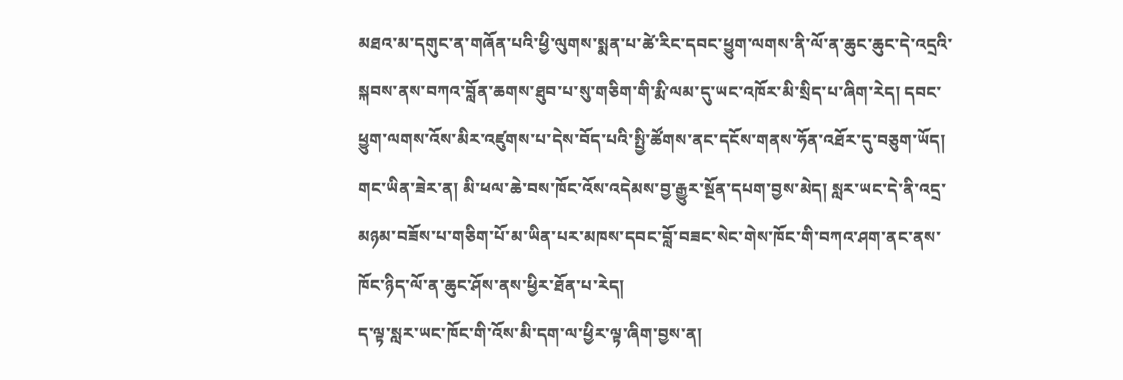མཐའ་མ་དགུང་ན་གཞོན་པའི་ཕྱི་ལུགས་སྨན་པ་ཚེ་རིང་དབང་ཕྱུག་ལགས་ནི་ལོ་ན་ཆུང་ཆུང་དེ་འདྲའི་སྐབས་ནས་བཀའ་བློན་ཆགས་ཐུབ་པ་སུ་གཅིག་གི་རྨི་ལམ་དུ་ཡང་འཁོར་མི་སྲིད་པ་ཞིག་རེད། དབང་ཕྱུག་ལགས་འོས་མིར་འཛུགས་པ་དེས་བོད་པའི་སྤྱི་ཚོགས་ནང་དངོས་གནས་ཧོན་འཐོར་དུ་བཅུག་ཡོད། གང་ཡིན་ཟེར་ན། མི་ཕལ་ཆེ་བས་ཁོང་འོས་འདེམས་བྱ་རྒྱུར་སྔོན་དཔག་བྱས་མེད། སླར་ཡང་དེ་ནི་འདྲ་མཉམ་བཟོས་པ་གཅིག་པོ་མ་ཡིན་པར་མཁས་དབང་བློ་བཟང་སེང་གེས་ཁོང་གི་བཀའ་ཤག་ནང་ནས་ཁོང་ཉིད་ལོ་ན་ཆུང་ཤོས་ནས་ཕྱིར་ཐོན་པ་རེད།
ད་ལྟ་སླར་ཡང་ཁོང་གི་འོས་མི་དག་ལ་ཕྱིར་ལྟ་ཞིག་བྱས་ན།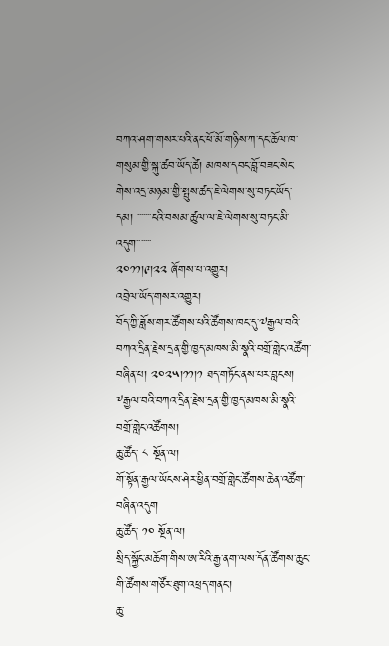བཀའ་ཤག་གསར་པའི་ནང་ཕོ་མོ་གཉིས་ཀ་དང་ཆོལ་ཁ་གསུམ་གྱི་སྐུ་ཚབ་ཡོད་ཚེ། མཁས་དབང་བློ་བཟང་སེང་གེས་འདྲ་མཉམ་གྱི་སྤུས་ཚད་ཇེ་ལེགས་སུ་བཏང་ཡོད་དམ། ་་་་་་་ངའི་བསམ་ཚུལ་ལ་ཇེ་ལེགས་སུ་བཏང་མི་འདུག་་་་་་་
༢༠༡༡།༩།༢༢ ཞོགས་པ་འགྱུར།
འབྲེལ་ཡོད་གསར་འགྱུར།
བོད་ཀྱི་ཟློས་གར་ཚོགས་པའི་ཚོགས་ཁང་དུ་༧རྒྱལ་བའི་བཀའ་དྲིན་རྗེས་དྲན་གྱི་ཁྱད་མཁས་མི་སྣའི་བགྲོ་གླེང་འཚོག་བཞིན་པ། ༢༠༢༥།༡༡།༡ ཐད་གཏོང་ནས་པར་བླངས།
༸རྒྱལ་བའི་བཀའ་དྲིན་རྗེས་དྲན་གྱི་ཁྱད་མཁས་མི་སྣའི་བགྲོ་གླེང་འཚོགས།
ཆུ་ཚོད་ ༨ སྔོན་ལ།
གོ་སྟོན་རྒྱལ་ཡོངས་ཤེར་ཕྱིན་བགྲོ་གླེང་ཚོགས་ཆེན་འཚོག་བཞིན་འདུག
ཆུ་ཚོད་ ༡༠ སྔོན་ལ།
སྲིད་སྐྱོང་མཆོག་གིས་ཨ་རིའི་རྒྱ་ནག་ལས་དོན་ཚོགས་ཆུང་གི་ཚོགས་གཙོར་ཐུག་འཕྲད་གནང་།
ཆུ་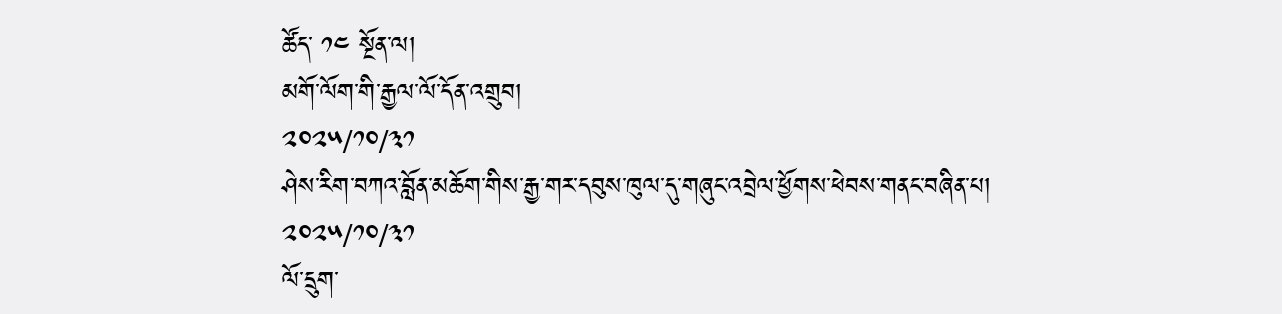ཚོད་ ༡༤ སྔོན་ལ།
མགོ་ལོག་གི་རྒྱལ་ལོ་དོན་འགྲུབ།
༢༠༢༥/༡༠/༣༡
ཤེས་རིག་བཀའ་བློན་མཆོག་གིས་རྒྱ་གར་དབུས་ཁུལ་དུ་གཞུང་འབྲེལ་ཕྱོགས་ཕེབས་གནང་བཞིན་པ།
༢༠༢༥/༡༠/༣༡
ལོ་དྲུག་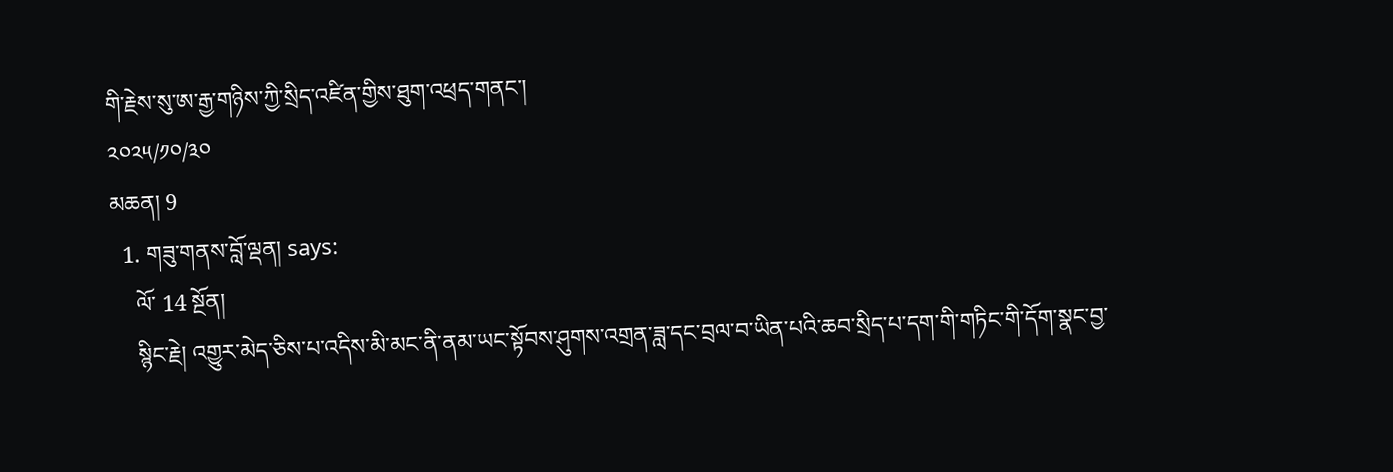གི་རྗེས་སུ་ཨ་རྒྱ་གཉིས་ཀྱི་སྲིད་འཛིན་གྱིས་ཐུག་འཕྲད་གནང་།
༢༠༢༥/༡༠/༣༠
མཆན། 9
  1. གཟུ་གནས་བློ་ལྡན། says:
    ལོ་ 14 སྔོན།
    སྙིང་རྗེ། འགྱུར་མེད་ཅིས་པ་འདིས་མི་མང་ནི་ནམ་ཡང་སྟོབས་ཤུགས་འགྲན་ཟླ་དང་བྲལ་བ་ཡིན་པའི་ཆབ་སྲིད་པ་དག་གི་གཏིང་གི་དོག་སྣང་བྱ་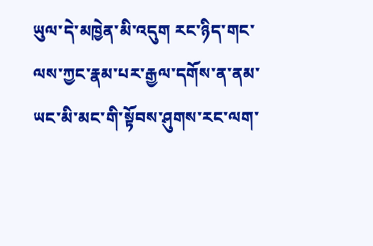ཡུལ་དེ་མཁྱེན་མི་འདུག རང་ཉིད་གང་ལས་ཀྱང་རྣམ་པར་རྒྱལ་དགོས་ན་ནམ་ཡང་མི་མང་གི་སྟོབས་ཤུགས་རང་ལག་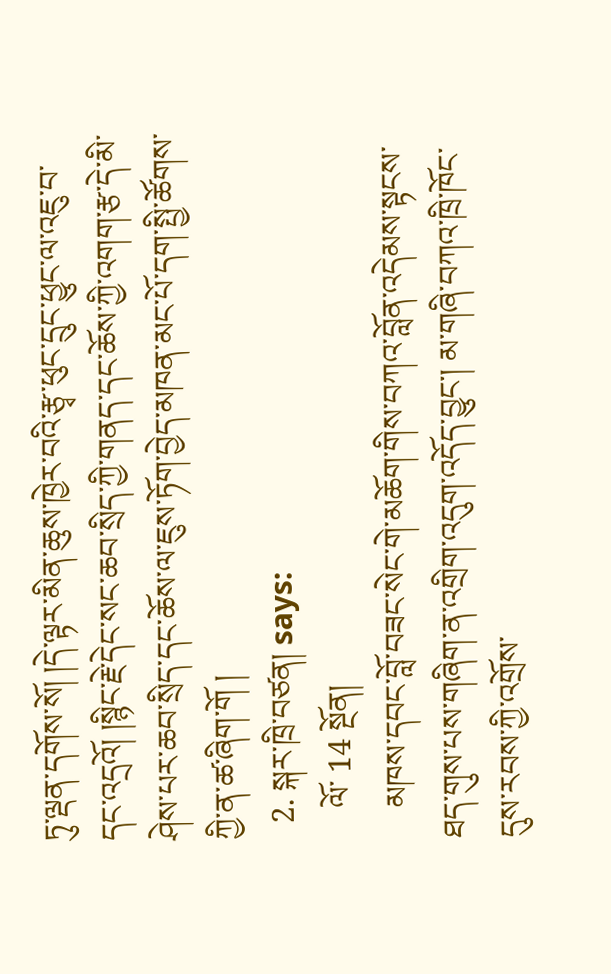ཏུ་ལྡན་དགོས་སོ། །དེ་ལྟར་མིན་ཆུས་ཁྱེར་བའི་རྩྭ་ཕུང་དྲུང་ཕྱུང་ལ་འཇུ་བ་དང་འདྲའོ། །སྙིང་རྗེ་དེང་སང་ཆབ་སྲིད་ཀྱི་གནད་དང་ཆོས་ཀྱི་འགག་རྩ་དེ་མི་ཤེས་པར་ཆབ་སྲིད་དང་ཆོས་ལ་ཇུས་ཏོག་བྱེད་མཁན་མང་པོ་དག་སྤྱི་ཚོགས་ཀྱི་ན་ཚ་ཞིག་གོ །
  2. སྐར་ཁྲི་བཙན། says:
    ལོ་ 14 སྔོན།
    མཁས་དབང་བློ་བཟང་སེང་གེ་མཆོག་གིས་བཀའ་བློན་འདེམས་སྟངས་ཐད་གུས་པས་གཞིག་ན་འགྲིག་འདུག་འདོད་བྱུང་། མ་གཞི་བཀའ་ཁྲི་ཁོང་དུས་རབས་ཀྱི་འགྲོས་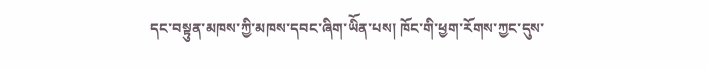དང་བསྟུན་མཁས་ཀྱི་མཁས་དབང་ཞིག་ཡིོན་པས། ཁོང་གི་ཕྱག་རོགས་ཀྱང་དུས་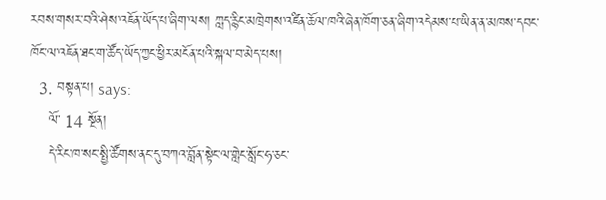རབས་གསར་བའི་ཤེས་འཇོན་ཡོད་པ་ཞིག་ལས། ཀླད་རྙིང་མཁྲེགས་འཛིན་ཆོལ་ཁའི་ཞེན་ཁོག་ཅན་ཞིག་འདེམས་པ་ཡིན་ན་མཁས་དབང་ཁོང་ལ་འཇོན་ཐང་ག་ཚོད་ཡོད་ཀྱང་ཕྱིར་མངོན་པའི་སྐལ་བ་མེད་པས།
  3. བསྟན་པ། says:
    ལོ་ 14 སྔོན།
    དེ་རིང་ཁ་སང་སྤྱི་ཚོགས་ནང་དུ་བཀའ་བློན་སྟེང་ལ་གླེང་སློང་ཧ་ཅང་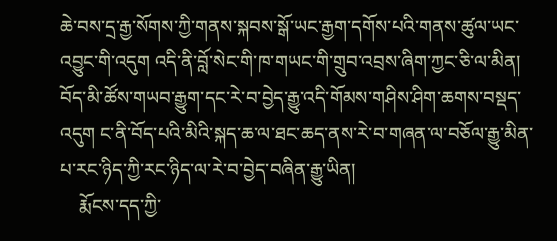ཆེ་བས་དྲ་རྒྱ་སོགས་ཀྱི་གནས་སྐབས་སྒོ་ཡང་རྒྱག་དགོས་པའི་གནས་ཚུལ་ཡང་འབྱུང་གི་འདུག འདི་ནི་བློ་སེང་གི་ཁ་གཡང་གི་གྲུབ་འབྲས་ཞིག་ཀྱང་ཅི་ལ་མིན། བོད་མི་ཚོས་གཡབ་རྒྱུག་དང་རེ་བ་བྱེད་རྒྱུ་འདི་གོམས་གཤིས་ཤིག་ཆགས་བསྡད་འདུག ང་ནི་བོད་པའི་མིའི་སྐད་ཆ་ལ་ཐང་ཆད་ནས་རེ་བ་གཞན་ལ་བཅོལ་རྒྱུ་མིན་པ་རང་ཉིད་ཀྱི་རང་ཉིད་ལ་རེ་བ་བྱེད་བཞིན་རྒྱུ་ཡིན།
    རྨོངས་དད་ཀྱི་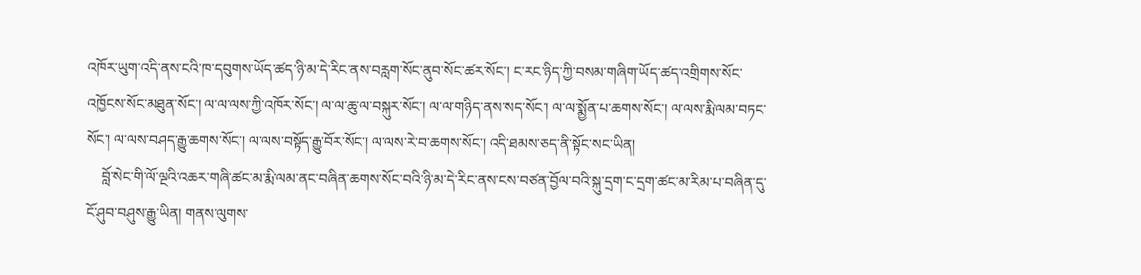འཁོར་ཡུག་འདི་ནས་ངའི་ཁ་དབུགས་ཡོད་ཚད་ཉི་མ་དེ་རིང་ནས་བརླག་སོང་ནུབ་སོང་ཚར་སོང་། ང་རང་ཉིད་ཀྱི་བསམ་གཞིག་ཡོད་ཚད་འགྲིགས་སོང་འཁྱོངས་སོང་མཐུན་སོང་། ལ་ལ་ལས་ཀྱི་འཁོར་སོང་། ལ་ལ་ཆུ་ལ་བསྐུར་སོང་། ལ་ལ་གཉིད་ནས་སད་སོང་། ལ་ལ་སྨྱོན་པ་ཆགས་སོང་། ལ་ལས་རྨི་ལམ་བཏང་སོང་། ལ་ལས་བཤད་རྒྱུ་ཆགས་སོང་། ལ་ལས་བསྟོད་རྒྱུ་བོར་སོང་། ལ་ལས་རེ་བ་ཆགས་སོང་། འདི་ཐམས་ཅད་ནི་སྟོང་སང་ཡིན།
    བློ་སེང་གི་ལོ་ལྔའི་འཆར་གཞི་ཚང་མ་རྨི་ལམ་ནང་བཞིན་ཆགས་སོང་བའི་ཉི་མ་དེ་རིང་ནས་ངས་བཙན་བྱོལ་བའི་སྐུ་དྲག་ང་དྲག་ཚང་མ་རིམ་པ་བཞིན་དུ་ངོ་ཤུབ་བཤུས་རྒྱུ་ཡིན། གནས་ལུགས་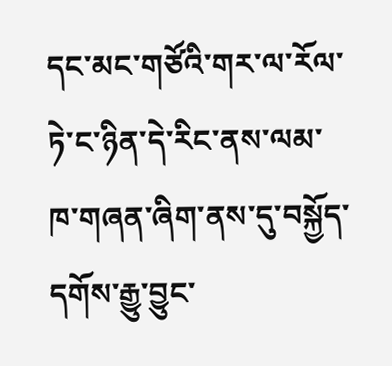དང་མང་གཙོའི་གར་ལ་རོལ་ཏེ་ང་ཉིན་དེ་རིང་ནས་ལམ་ཁ་གཞན་ཞིག་ནས་དུ་བསྐྱོད་དགོས་རྒྱུ་བྱུང་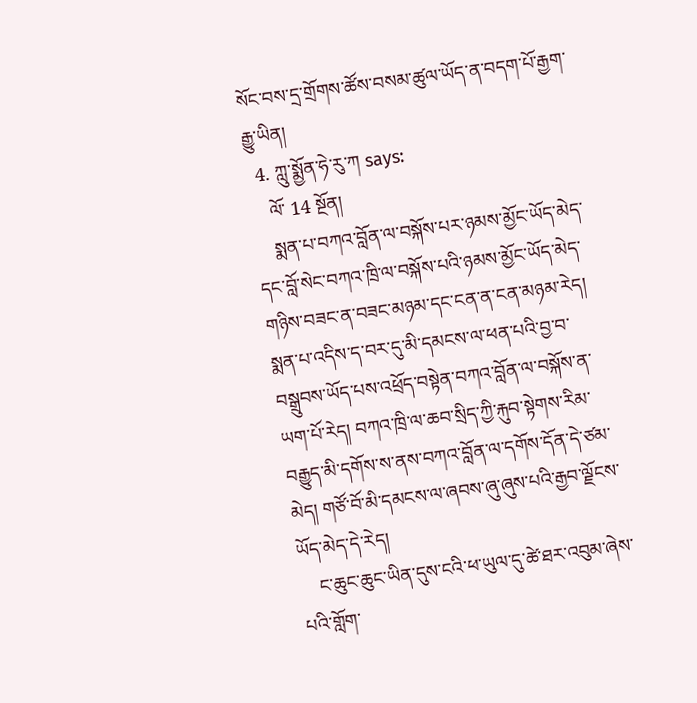སོང་བས་དྲ་གྲོགས་ཚོས་བསམ་ཚུལ་ཡོད་ན་བདག་པོ་རྒྱག་རྒྱུ་ཡིན།
  4. ཀླུ་སྨྱོན་ཧེ་རུ་ཀ says:
    ལོ་ 14 སྔོན།
    སྨན་པ་བཀའ་བློན་ལ་བསྐོས་པར་ཉམས་མྱོང་ཡོད་མེད་དང་བློ་སེང་བཀའ་ཁྲི་ལ་བསྐོས་པའི་ཉམས་མྱོང་ཡོད་མེད་གཉིས་བཟང་ན་བཟང་མཉམ་དང་ངན་ན་ངན་མཉམ་རེད། སྨན་པ་འདིས་ད་བར་དུ་མི་དམངས་ལ་ཕན་པའི་བྱ་བ་བསྒྲུབས་ཡོད་པས་འཕྲོད་བསྟེན་བཀའ་བློན་ལ་བསྐོས་ན་ཡག་པོ་རེད། བཀའ་ཁྲི་ལ་ཆབ་སྲིད་ཀྱི་རྐུབ་སྟེགས་རིམ་བརྒྱུད་མི་དགོས་ས་ནས་བཀའ་བློན་ལ་དགོས་དོན་དེ་ཙམ་མེད། གཙོ་བོ་མི་དམངས་ལ་ཞབས་ཞུ་ཞུས་པའི་རྒྱབ་ལྗོངས་ཡོད་མེད་དེ་རེད།
    ང་ཆུང་ཆུང་ཡིན་དུས་ངའི་ཕ་ཡུལ་དུ་ཚེ་ཐར་འབུམ་ཞེས་པའི་གློག་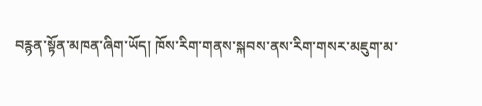བརྙན་སྟོན་མཁན་ཞིག་ཡོད། ཁོས་རིག་གནས་སྐབས་ནས་རིག་གསར་མཇུག་མ་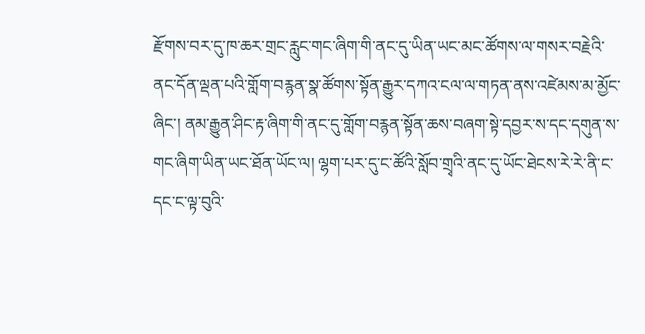རྫོགས་བར་དུ་ཁ་ཆར་གྲང་རླུང་གང་ཞིག་གི་ནང་དུ་ཡིན་ཡང་མང་ཚོགས་ལ་གསར་བརྗེའི་ནང་དོན་ལྡན་པའི་གློག་བརྙན་སྣ་ཚོགས་སྟོན་རྒྱུར་དཀའ་ངལ་ལ་གཏན་ནས་འཛེམས་མ་མྱོང་ཞིང་། ནམ་རྒྱུན་ཤིང་རྟ་ཞིག་གི་ནང་དུ་གློག་བརྙན་སྟོན་ཆས་བཞག་སྟེ་དབྱར་ས་དང་དགུན་ས་གང་ཞིག་ཡིན་ཡང་ཐོན་ཡོང་ལ། ལྷག་པར་དུ་ང་ཚོའི་སློབ་གྲྭའི་ནང་དུ་ཡོང་ཐེངས་རེ་རེ་ནི་ང་དང་ང་ལྟ་བུའི་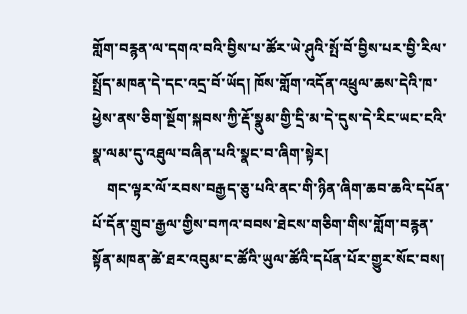གློག་བརྙན་ལ་དགའ་བའི་བྱིས་པ་ཚོར་ཡེ་ཤུའི་སྤོ་བོ་བྱིས་པར་བྱི་རིལ་སྤྲོད་མཁན་དེ་དང་འདྲ་བོ་ཡོད། ཁོས་གློག་འདོན་འཕྲུལ་ཆས་དེའི་ཁ་ཕྱེས་ནས་ཅིག་སྔོག་སྐབས་ཀྱི་རྡོ་སྣུམ་གྱི་དྲི་མ་དེ་དུས་དེ་རིང་ཡང་ངའི་སྣ་ལམ་དུ་འཐུལ་བཞིན་པའི་སྣང་བ་ཞིག་སྟེར།
    གང་ལྟར་ལོ་རབས་བརྒྱད་ཅུ་པའི་ནང་གི་ཉིན་ཞིག་ཆབ་ཆའི་དཔོན་པོ་དོན་གྲུབ་རྒྱལ་གྱིས་བཀའ་བབས་ཐེངས་གཅིག་གིས་གློག་བརྙན་སྟོན་མཁན་ཚེ་ཐར་འབུམ་ང་ཚོའི་ཡུལ་ཚོའི་དཔོན་པོར་གྱུར་སོང་བས།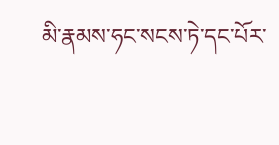མི་རྣམས་ཧང་སངས་ཏེ་དང་པོར་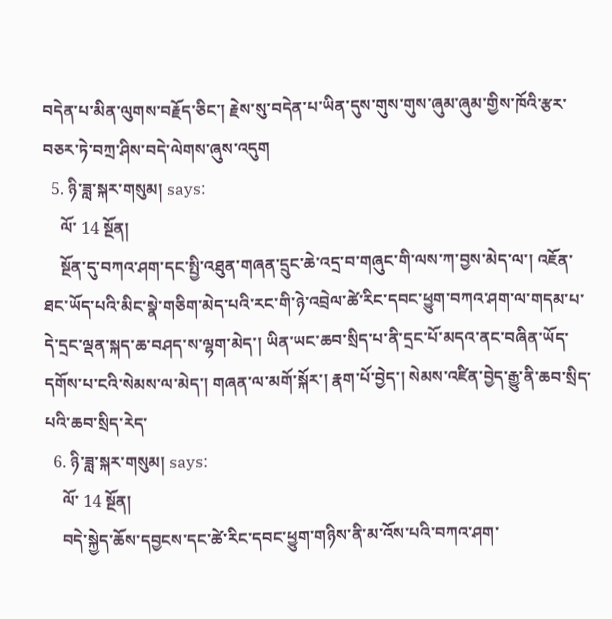བདེན་པ་མིན་ལུགས་བརྗོད་ཅིང་། རྗེས་སུ་བདེན་པ་ཡིན་དུས་གུས་གུས་ཞུམ་ཞུམ་གྱིས་ཁོའི་རྩར་བཅར་ཏེ་བཀྲ་ཤིས་བདེ་ལེགས་ཞུས་འདུག
  5. ཉི་ཟླ་སྐར་གསུམ། says:
    ལོ་ 14 སྔོན།
    སྔོན་དུ་བཀའ་ཤག་དང་སྤྱི་འཐུན་གཞན་དྲུང་ཆེ་འདྲ་བ་གཞུང་གི་ལས་ཀ་བྱས་མེད་ལ་། འཇོན་ཐང་ཡོད་པའི་མིང་སྣེ་གཅིག་མེད་པའི་རང་གི་ཉེ་འབྲེལ་ཚེ་རིང་དབང་ཕྱུག་བཀའ་ཤག་ལ་གདམ་པ་དེ་དྲང་ལྡན་སྐད་ཆ་བཤད་ས་ལྷག་མེད་། ཡིན་ཡང་ཆབ་སྲིད་པ་ནི་དྲང་པོ་མདའ་ནང་བཞིན་ཡོད་དགོས་པ་ངའི་སེམས་ལ་མེད་། གཞན་ལ་མགོ་སྐོར་། རྣག་པོ་བྱེད་། སེམས་འཛིན་བྱེད་རྒྱུ་ནི་ཆབ་སྲིད་པའི་ཆབ་སྲིད་རེད་
  6. ཉི་ཟླ་སྐར་གསུམ། says:
    ལོ་ 14 སྔོན།
    བདེ་སྐྱེད་ཆོས་དབྱངས་དང་ཚེ་རིང་དབང་ཕྱུག་གཉིས་ནི་མ་འོས་པའི་བཀའ་ཤག་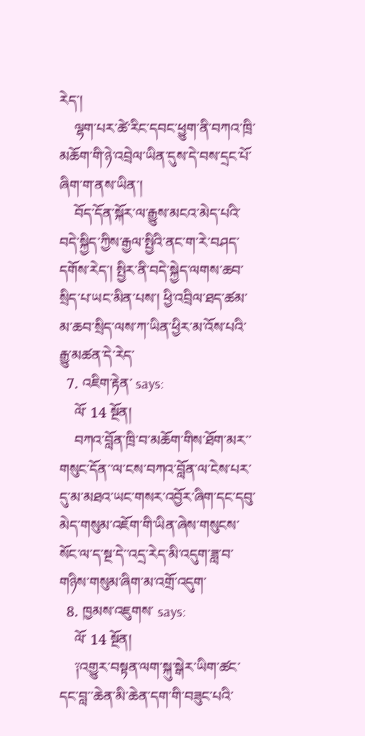རེད་།
    ལྷག་པར་ཚེ་རིང་དབང་ཕྱུག་ནི་བཀའ་ཁྲི་མཆོག་གི་ཉེ་འབྲེལ་ཡིན་དུས་དེ་བས་དྲང་པོ་ཞིག་ག་ནས་ཡིན་།
    བོད་དོན་སྐོར་ལ་རྒྱུས་མངའ་མེད་པའི་བདེ་སྐྱིད་ཀྱིས་རྒྱལ་སྤྱིའི་ནང་ག་རེ་བཤད་དགོས་རེད་། སྤྱིར་ནི་བདེ་སྐྱེད་ལགས་ཆབ་སྲིད་པ་ཡང་མིན་པས་། ཕྱི་འབྲིལ་ཐད་ཚམ་མ་ཆབ་སྲིད་ལས་ཀ་ཡིན་ཕྱིར་མ་འོས་པའི་རྒྱུ་མཚན་དེ་རེད་
  7. འཇིག་རྟེན་ says:
    ལོ་ 14 སྔོན།
    བཀའ་བློན་ཁྲི་བ་མཆོག་གིས་ཐོག་མར་་གསུང་དོན་་ལ་ངས་བཀའ་བློན་ལ་ངེས་པར་དུ་མ་མཐའ་ཡང་གསར་འབྱོར་ཞིག་དང་དབུ་མེད་གསུམ་འཇོག་གི་ཡིན་ཞེས་གསུངས་སོང་ལ་ད་སྔ་དེ་་འདྲ་རེད་མི་འདུག་ཟླ་བ་གཉིས་གསུམ་ཞིག་མ་འགྲོ་འདུག་
  8. ཁྱམས་འཇུགས་ says:
    ལོ་ 14 སྔོན།
    ༑འགྱུར་བསྟན་ལག་སྐུ་སྒེར་ཡིག་ཚང་དང་བླ་་ཆེན་མི་ཆེན་དག་གི་བཟུང་པའི་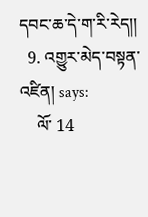དབང་ཆ་དེ་ག་རི་རེད།།
  9. འགྱུར་མེད་བསྟན་འཛིན། says:
    ལོ་ 14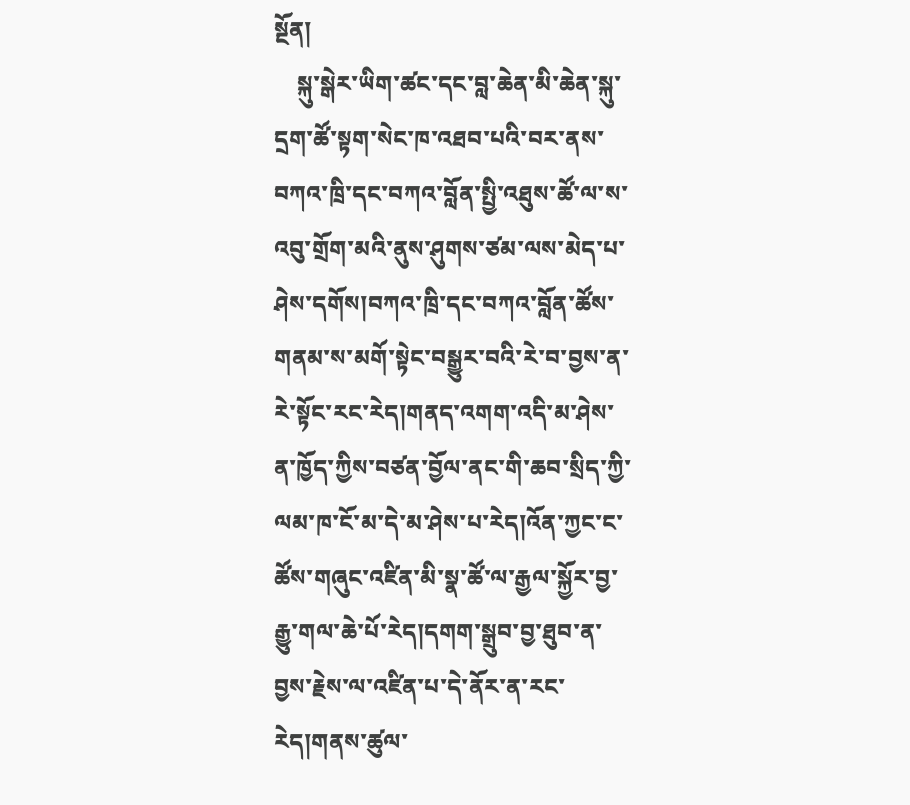སྔོན།
    སྐུ་སྒེར་ཡིག་ཚང་དང་བླ་ཆེན་མི་ཆེན་སྐུ་དྲག་ཚོ་སྟག་སེང་ཁ་འཐབ་པའི་བར་ནས་བཀའ་ཁྲི་དང་བཀའ་བློན་སྤྱི་འཐུས་ཚོ་ལ་ས་འབུ་གྲོག་མའི་ནུས་ཤུགས་ཙམ་ལས་མེད་པ་ཤེས་དགོས།བཀའ་ཁྲི་དང་བཀའ་བློན་ཚོས་གནམ་ས་མགོ་སྟེང་བསྒྱུར་བའི་རེ་བ་བྱས་ན་རེ་སྟོང་རང་རེད།གནད་འགག་འདི་མ་ཤེས་ན་ཁྱོད་ཀྱིས་བཙན་བྱོལ་ནང་གི་ཆབ་སྲིད་ཀྱི་ལམ་ཁ་ངོ་མ་དེ་མ་ཤེས་པ་རེད།འོན་ཀྱང་ང་ཚོས་གཞུང་འཛིན་མི་སྣ་ཚོ་ལ་རྒྱལ་སྐྱོར་བྱ་རྒྱུ་གལ་ཆེ་པོ་རེད།དགག་སྒྲུབ་བྱ་ཐུབ་ན་བྱས་རྗེས་ལ་འཛིན་པ་དེ་ནོར་ན་རང་རེད།གནས་ཚུལ་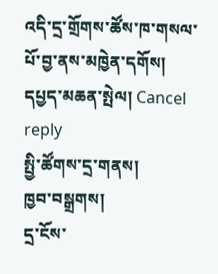འདི་དྲ་གྲོགས་ཚོས་ཁ་གསལ་པོ་བྱ་ནས་མཁྱེན་དགོས།
དཔྱད་མཆན་སྤེལ། Cancel reply
སྤྱི་ཚོགས་དྲ་གནས།
ཁྱབ་བསྒྲགས།
དྲ་ངོས་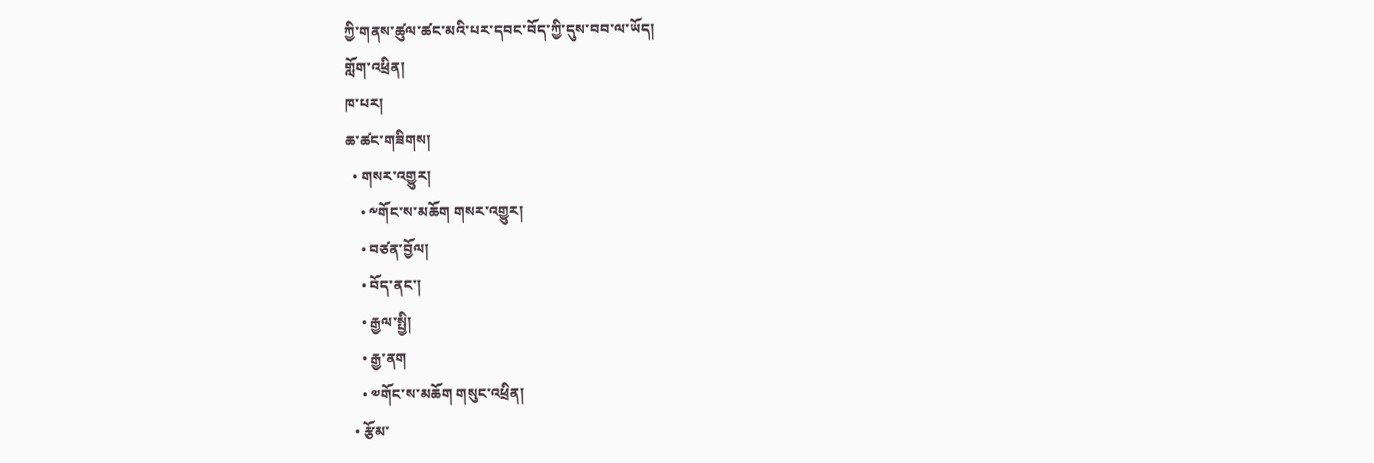ཀྱི་གནས་ཚུལ་ཚང་མའི་པར་དབང་བོད་ཀྱི་དུས་བབ་ལ་ཡོད།
གློག་འཕྲིན།
ཁ་པར།
ཆ་ཚང་གཟིགས།
  • གསར་འགྱུར།
    • ༸གོང་ས་མཆོག གསར་འགྱུར།
    • བཙན་བྱོལ།
    • བོད་ནང་།
    • རྒྱལ་སྤྱི།
    • རྒྱ་ནག
    • ༧གོང་ས་མཆོག གསུང་འཕྲིན།
  • རྩོམ་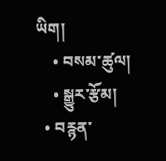ཡིག།
    • བསམ་ཚུལ།
    • སྒྱུར་རྩོམ།
  • བརྙན་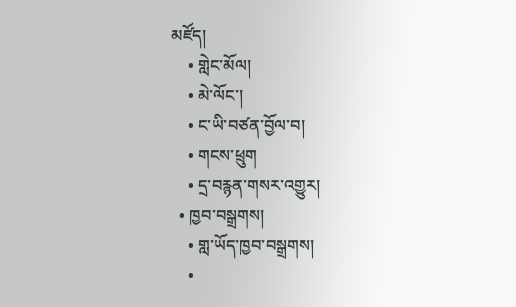མཛོད།
    • གླེང་མོལ།
    • མེ་ལོང་།
    • ང་ཡི་བཙན་བྱོལ་བ།
    • གངས་ཕྲུག
    • དྲ་བརྙན་གསར་འགྱུར།
  • ཁྱབ་བསྒྲགས།
    • གླ་ཡོད་ཁྱབ་བསྒྲགས།
    •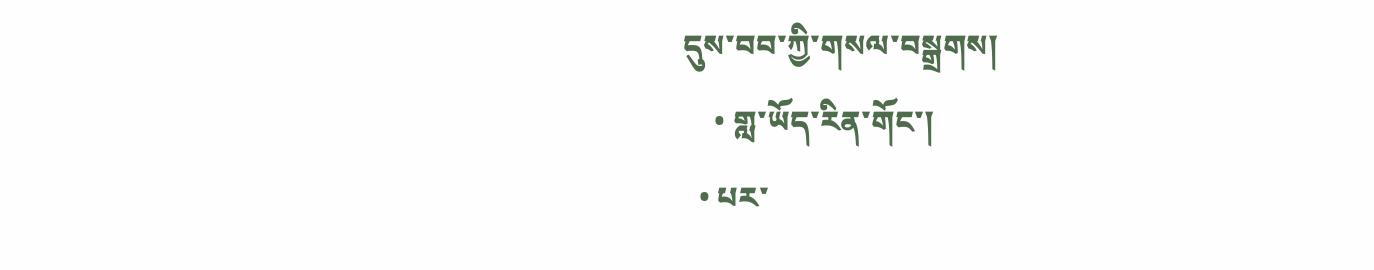དུས་བབ་ཀྱི་གསལ་བསྒྲགས།
    • གླ་ཡོད་རིན་གོང་།
  • པར་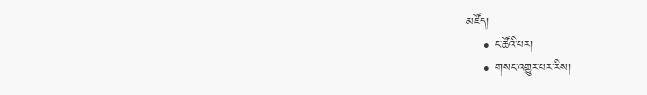མཛོད།
    • ང་ཚོའི་པར།
    • གསང་འགྱུར་པར་རིས།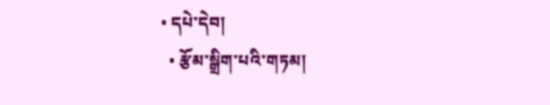• དཔེ་དེབ།
  • རྩོམ་སྒྲིག་པའི་གཏམ།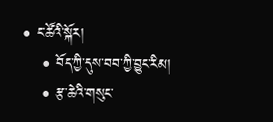• ང་ཚོའི་སྐོར།
    • བོད་ཀྱི་དུས་བབ་ཀྱི་བྱུང་རིམ།
    • རྩ་ཆེའི་གསུང་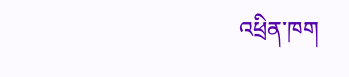འཕྲིན་ཁག